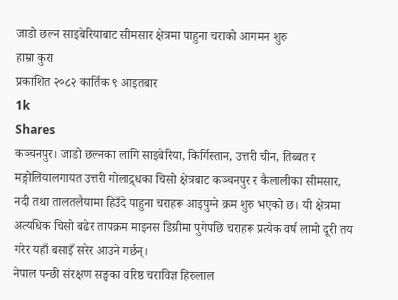जाडो छल्न साइबेरियाबाट सीमसार क्षेत्रमा पाहुना चराको आगमन शुरु
हाम्रा कुरा
प्रकाशित २०८२ कार्तिक ९ आइतबार
1k
Shares
कञ्चनपुर। जाडो छल्नका लागि साइबेरिया, किर्गिस्तान, उत्तरी चीन, तिब्बत र मङ्गोलियालगायत उत्तरी गोलाद्र्धका चिसो क्षेत्रबाट कञ्चनपुर र कैलालीका सीमसार, नदी तथा तालतलैयामा हिउँदे पाहुना चराहरू आइपुग्ने क्रम शुरु भएको छ। यी क्षेत्रमा अत्यधिक चिसो बढेर तापक्रम माइनस डिग्रीमा पुगेपछि चराहरू प्रत्येक वर्ष लामो दूरी तय गरेर यहाँ बसाइँ सरेर आउने गर्छन्।
नेपाल पन्छी संरक्षण सङ्घका वरिष्ठ चराविज्ञ हिरुलाल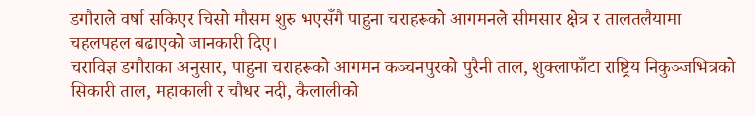डगौराले वर्षा सकिएर चिसो मौसम शुरु भएसँगै पाहुना चराहरूको आगमनले सीमसार क्षेत्र र तालतलैयामा चहलपहल बढाएको जानकारी दिए।
चराविज्ञ डगौराका अनुसार, पाहुना चराहरूको आगमन कञ्चनपुरको पुरैनी ताल, शुक्लाफाँटा राष्ट्रिय निकुञ्जभित्रको सिकारी ताल, महाकाली र चौधर नदी, कैलालीको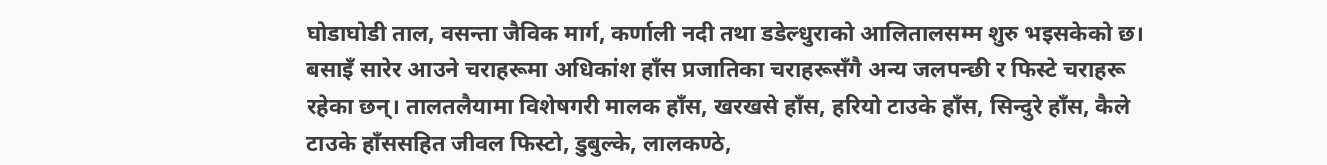घोडाघोडी ताल, वसन्ता जैविक मार्ग, कर्णाली नदी तथा डडेल्धुराको आलितालसम्म शुरु भइसकेको छ।
बसाइँ सारेर आउने चराहरूमा अधिकांश हाँस प्रजातिका चराहरूसँगै अन्य जलपन्छी र फिस्टे चराहरू रहेका छन्। तालतलैयामा विशेषगरी मालक हाँस, खरखसे हाँस, हरियो टाउके हाँस, सिन्दुरे हाँस, कैले टाउके हाँससहित जीवल फिस्टो, डुबुल्के, लालकण्ठे,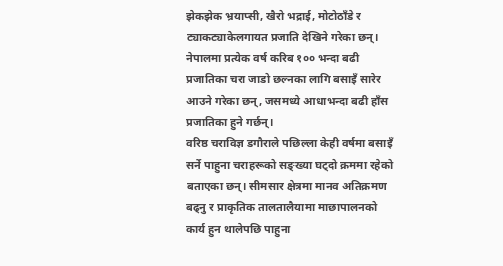झेकझेक भ्रयाप्सी, खैरो भद्राई, मोटोठाँडे र ट्याकट्याकेलगायत प्रजाति देखिने गरेका छन्। नेपालमा प्रत्येक वर्ष करिब १०० भन्दा बढी प्रजातिका चरा जाडो छल्नका लागि बसाइँ सारेर आउने गरेका छन्, जसमध्ये आधाभन्दा बढी हाँस प्रजातिका हुने गर्छन्।
वरिष्ठ चराविज्ञ डगौराले पछिल्ला केही वर्षमा बसाइँ सर्ने पाहुना चराहरूको सङ्ख्या घट्दो क्रममा रहेको बताएका छन्। सीमसार क्षेत्रमा मानव अतिक्रमण बढ्नु र प्राकृतिक तालतालैयामा माछापालनको कार्य हुन थालेपछि पाहुना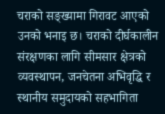चराको सङ्ख्यामा गिरावट आएको उनको भनाइ छ। चराको दीर्घकालीन संरक्षणका लागि सीमसार क्षेत्रको व्यवस्थापन, जनचेतना अभिवृद्धि र स्थानीय समुदायको सहभागिता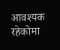आवश्यक रहेकोमा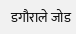डगौराले जोड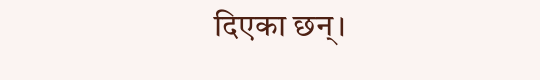दिएका छन्।